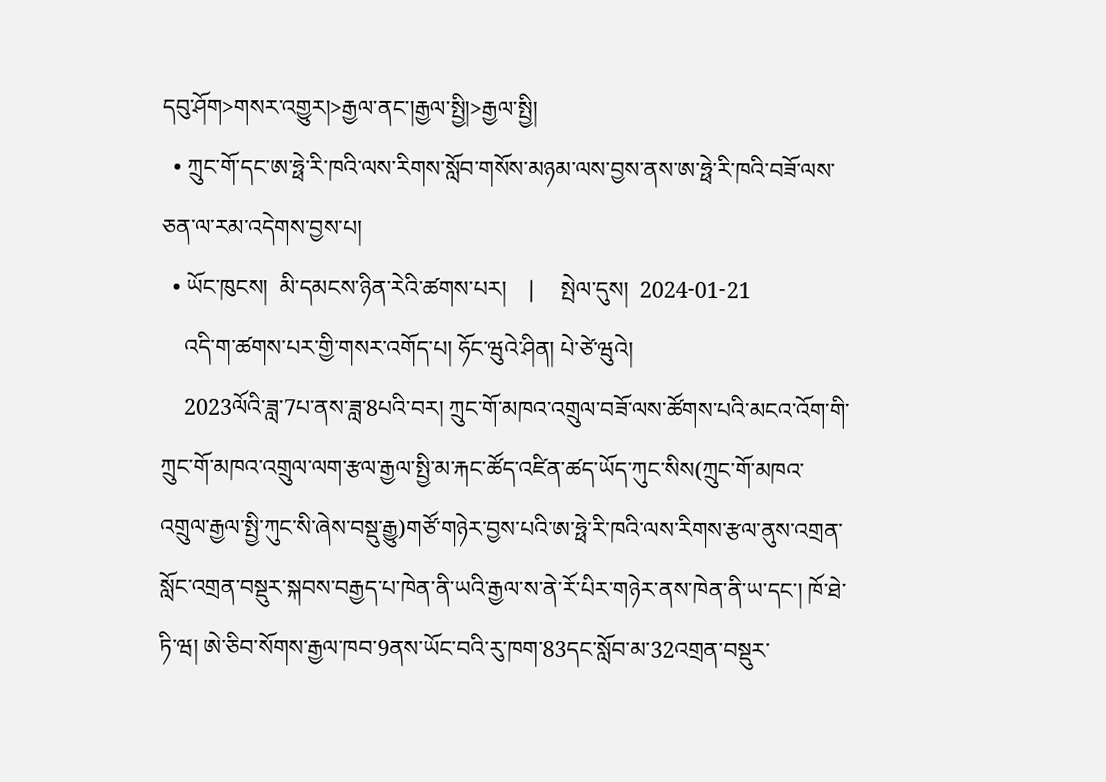དབུ་ཤོག>གསར་འགྱུར།>རྒྱལ་ནང་།རྒྱལ་སྤྱི།>རྒྱལ་སྤྱི།
  • ཀྲུང་གོ་དང་ཨ་ཧྥེ་རི་ཁའི་ལས་རིགས་སློབ་གསོས་མཉམ་ལས་བྱས་ནས་ཨ་ཧྥེ་རི་ཁའི་བཟོ་ལས་ཅན་ལ་རམ་འདེགས་བྱས་པ།
  • ཡོང་ཁུངས།  མི་དམངས་ཉིན་རེའི་ཚགས་པར།    |     སྤེལ་དུས།  2024-01-21
    འདི་ག་ཚགས་པར་གྱི་གསར་འགོད་པ། ཧོང་ཝུའེ་ཤིན། པེ་ཙེ་ཝུའེ།
    2023ལོའི་ཟླ་7པ་ནས་ཟླ་8པའི་བར། ཀྲུང་གོ་མཁའ་འགྲུལ་བཟོ་ལས་ཚོགས་པའི་མངའ་འོག་གི་ཀྲུང་གོ་མཁའ་འགྲུལ་ལག་རྩལ་རྒྱལ་སྤྱི་མ་རྐང་ཚོད་འཛིན་ཚད་ཡོད་ཀུང་སིས(ཀྲུང་གོ་མཁའ་འགྲུལ་རྒྱལ་སྤྱི་ཀུང་སི་ཞེས་བསྡུ་རྒྱུ)གཙོ་གཉེར་བྱས་པའི་ཨ་ཧྥེ་རི་ཁའི་ལས་རིགས་རྩལ་ནུས་འགྲན་སློང་འགྲན་བསྡུར་སྐབས་བརྒྱད་པ་ཁེན་ནི་ཡའི་རྒྱལ་ས་ནེ་རོ་པིར་གཉེར་ནས་ཁེན་ནི་ཡ་དང་། ཁོ་ཐེ་ཏི་ཝ། ཨེ་ཅིབ་སོགས་རྒྱལ་ཁབ་9ནས་ཡོང་བའི་རུ་ཁག་83དང་སློབ་མ་32འགྲན་བསྡུར་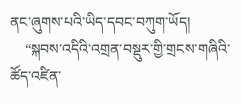ནང་ཞུགས་པའི་ཡིད་དབང་བཀུག་ཡོད།
    “སྐབས་འདིའི་འགྲན་བསྡུར་གྱི་གྲངས་གཞིའི་ཚོད་འཛིན་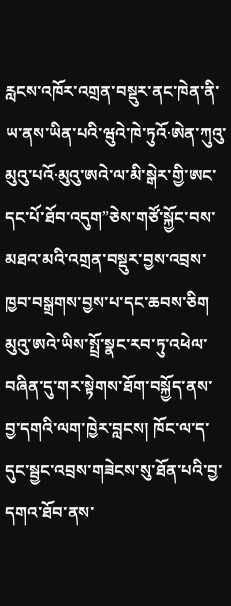རླངས་འཁོར་འགྲན་བསྡུར་ནང་ཁེན་ནི་ཡ་ནས་ཡིན་པའི་ཝུའེ་ཁེ་ཏུའོ·ཨེན་ཀུའུ་མུའུ་པའོ·མུའུ་ཨའེ་ལ་མི་སྒེར་གྱི་ཨང་དང་པོ་ཐོབ་འདུག”ཅེས་གཙོ་སྐྱོང་བས་མཐའ་མའི་འགྲན་བསྡུར་བྱས་འབྲས་ཁྱབ་བསྒྲགས་བྱས་པ་དང་ཆབས་ཅིག མུའུ་ཨའེ་ཡིས་སྤྲོ་སྣང་རབ་ཏུ་འཕེལ་བཞིན་དུ་གར་སྟེགས་ཐོག་བསྐྱོད་ནས་བྱ་དགའི་ལག་ཁྱེར་བླངས། ཁོང་ལ་ད་དུང་སྦྱང་འབྲས་གཟེངས་སུ་ཐོན་པའི་བྱ་དགའ་ཐོབ་ནས་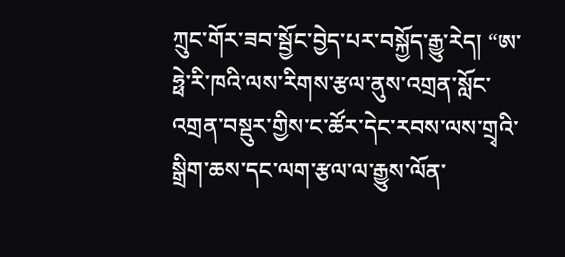ཀྲུང་གོར་ཟབ་སྦྱོང་བྱེད་པར་བསྐྱོད་རྒྱུ་རེད། “ཨ་ཧྥེ་རི་ཁའི་ལས་རིགས་རྩལ་ནུས་འགྲན་སློང་འགྲན་བསྡུར་གྱིས་ང་ཚོར་དེང་རབས་ལས་གྲྭའི་སྒྲིག་ཆས་དང་ལག་རྩལ་ལ་རྒྱུས་ལོན་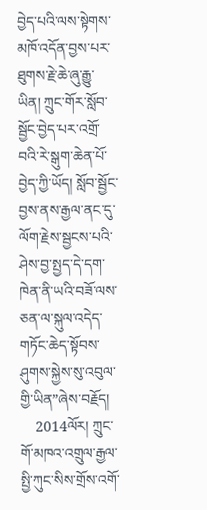བྱེད་པའི་ལས་སྟེགས་མཁོ་འདོན་བྱས་པར་ཐུགས་རྗེ་ཆེ་ཞུ་རྒྱུ་ཡིན། ཀྲུང་གོར་སློབ་སྦྱོང་བྱེད་པར་འགྲོ་བའི་རེ་སྒུག་ཆེན་པོ་བྱེད་ཀྱི་ཡོད། སློབ་སྦྱོང་བྱས་ནས་རྒྱལ་ནང་དུ་ལོག་རྗེས་སྦྱངས་པའི་ཤེས་བྱ་སྤྱད་དེ་དག་ཁེན་ནི་ཡའི་བཟོ་ལས་ཅན་ལ་སྐུལ་འདེད་གཏོང་ཆེད་སྟོབས་ཤུགས་སྐྱེས་སུ་འབུལ་གྱི་ཡིན”ཞེས་བརྗོད།
    2014ལོར། ཀྲུང་གོ་མཁའ་འགྲུལ་རྒྱལ་སྤྱི་ཀུང་སིས་གྲོས་འགོ་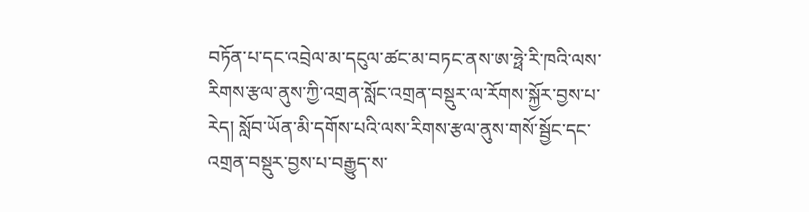བཏོན་པ་དང་འབྲེལ་མ་དངུལ་ཚང་མ་བཏང་ནས་ཨ་ཧྥེ་རི་ཁའི་ལས་རིགས་རྩལ་ནུས་ཀྱི་འགྲན་སློང་འགྲན་བསྡུར་ལ་རོགས་སྐྱོར་བྱས་པ་རེད། སློབ་ཡོན་མི་དགོས་པའི་ལས་རིགས་རྩལ་ནུས་གསོ་སྦྱོང་དང་འགྲན་བསྡུར་བྱས་པ་བརྒྱུད་ས་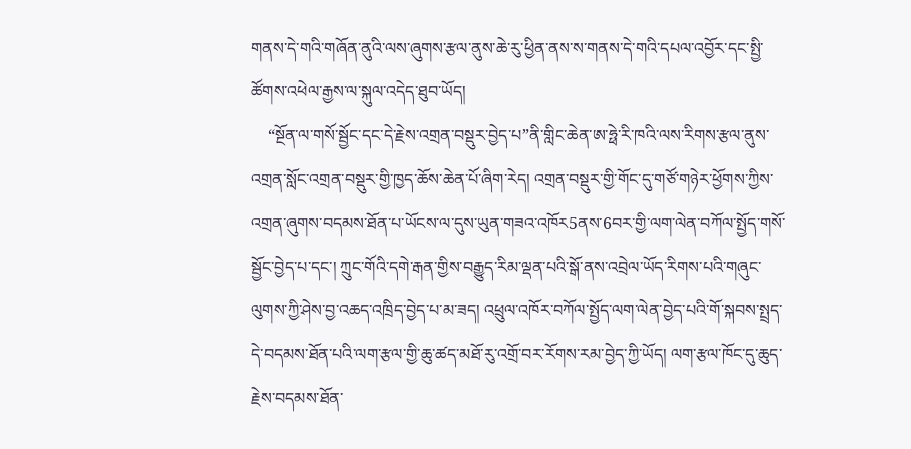གནས་དེ་གའི་གཞོན་ནུའི་ལས་ཞུགས་རྩལ་ནུས་ཆེ་རུ་ཕྱིན་ནས་ས་གནས་དེ་གའི་དཔལ་འབྱོར་དང་སྤྱི་ཚོགས་འཕེལ་རྒྱས་ལ་སྐུལ་འདེད་ཐུབ་ཡོད།
    “སྔོན་ལ་གསོ་སྦྱོང་དང་དེ་རྗེས་འགྲན་བསྡུར་བྱེད་པ”ནི་གླིང་ཆེན་ཨ་ཧྥེ་རི་ཁའི་ལས་རིགས་རྩལ་ནུས་འགྲན་སློང་འགྲན་བསྡུར་གྱི་ཁྱད་ཆོས་ཆེན་པོ་ཞིག་རེད། འགྲན་བསྡུར་གྱི་གོང་དུ་གཙོ་གཉེར་ཕྱོགས་ཀྱིས་འགྲན་ཞུགས་བདམས་ཐོན་པ་ཡོངས་ལ་དུས་ཡུན་གཟའ་འཁོར5ནས་6བར་གྱི་ལག་ལེན་བཀོལ་སྤྱོད་གསོ་སྦྱོང་བྱེད་པ་དང་། ཀྲུང་གོའི་དགེ་རྒན་གྱིས་བརྒྱུད་རིམ་ལྡན་པའི་སྒོ་ནས་འབྲེལ་ཡོད་རིགས་པའི་གཞུང་ལུགས་ཀྱི་ཤེས་བྱ་འཆད་འཁྲིད་བྱེད་པ་མ་ཟད། འཕྲུལ་འཁོར་བཀོལ་སྤྱོད་ལག་ལེན་བྱེད་པའི་གོ་སྐབས་སྤྲད་དེ་བདམས་ཐོན་པའི་ལག་རྩལ་གྱི་ཆུ་ཚད་མཐོ་རུ་འགྲོ་བར་རོགས་རམ་བྱེད་ཀྱི་ཡོད། ལག་རྩལ་ཁོང་དུ་ཆུད་རྗེས་བདམས་ཐོན་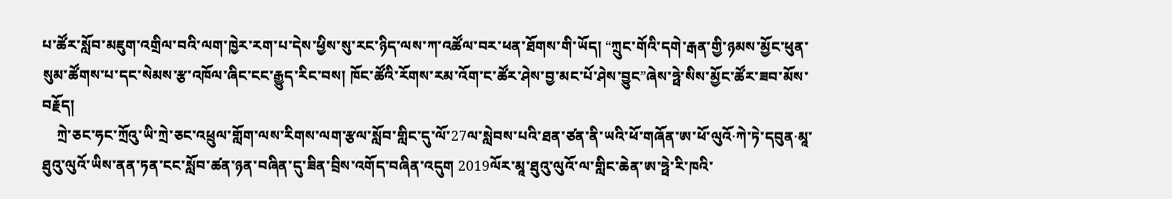པ་ཚོར་སློབ་མཇུག་འགྲིལ་བའི་ལག་ཁྱེར་རག་པ་དེས་ཕྱིས་སུ་རང་ཉིད་ལས་ཀ་འཚོལ་བར་ཕན་ཐོགས་གི་ཡོད། “ཀྲུང་གོའི་དགེ་རྒན་གྱི་ཉམས་མྱོང་ཕུན་སུམ་ཚོགས་པ་དང་སེམས་རྩ་འཁོལ་ཞིང་ངང་རྒྱུད་རིང་བས། ཁོང་ཚོའི་རོགས་རམ་འོག་ང་ཚོར་ཤེས་བྱ་མང་པོ་ཤེས་བྱུང”ཞེས་ཧྥེ་སིས་མྱོང་ཚོར་ཟབ་མོས་བརྗོད།
    ཀྲེ་ཅང་ཧང་ཀྲོའུ་ཡི་ཀྲེ་ཅང་འཕྲུལ་གློག་ལས་རིགས་ལག་རྩལ་སློབ་གླིང་དུ་ལོ་27ལ་སླེབས་པའི་ཐན་ཙན་ནི་ཡའི་ཕོ་གཞོན་ཨ་ཕོ་ལུའོ·ཀེ་ཏེ་དབུན·མཱ་ཐུའུ་ལུའོ་ཡིས་ནན་ཏན་ངང་སློབ་ཚན་ཉན་བཞིན་དུ་ཟིན་བྲིས་འགོད་བཞིན་འདུག 2019ལོར་མཱ་ཐུའུ་ལུའོ་ལ་གླིང་ཆེན་ཨ་ཧྥེ་རི་ཁའི་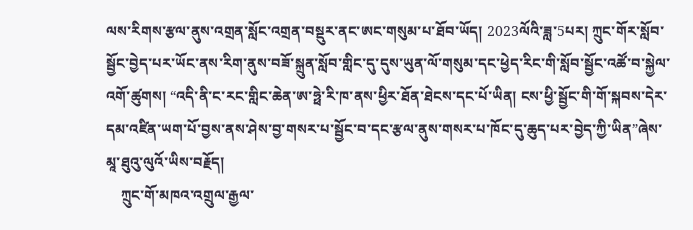ལས་རིགས་རྩལ་ནུས་འགྲན་སློང་འགྲན་བསྡུར་ནང་ཨང་གསུམ་པ་ཐོབ་ཡོད། 2023ལོའི་ཟླ་5པར། ཀྲུང་གོར་སློབ་སྦྱོང་བྱེད་པར་ཡོང་ནས་རིག་ནུས་བཟོ་སྐྲུན་སློབ་གླིང་དུ་དུས་ཡུན་ལོ་གསུམ་དང་ཕྱེད་རིང་གི་སློབ་སྦྱོང་འཚོ་བ་སྐྱེལ་འགོ་ཚུགས། “འདི་ནི་ང་རང་གླིང་ཆེན་ཨ་ཧྥེ་རི་ཁ་ནས་ཕྱིར་ཐོན་ཐེངས་དང་པོ་ཡིན། ངས་ཕྱི་སྦྱོང་གི་གོ་སྐབས་དེར་དམ་འཛིན་ཡག་པོ་བྱས་ནས་ཤེས་བྱ་གསར་པ་སྦྱོང་བ་དང་རྩལ་ནུས་གསར་པ་ཁོང་དུ་ཆུད་པར་བྱེད་ཀྱི་ཡིན”ཞེས་མཱ་ཐུའུ་ལུའོ་ཡིས་བརྗོད།
    ཀྲུང་གོ་མཁའ་འགྲུལ་རྒྱལ་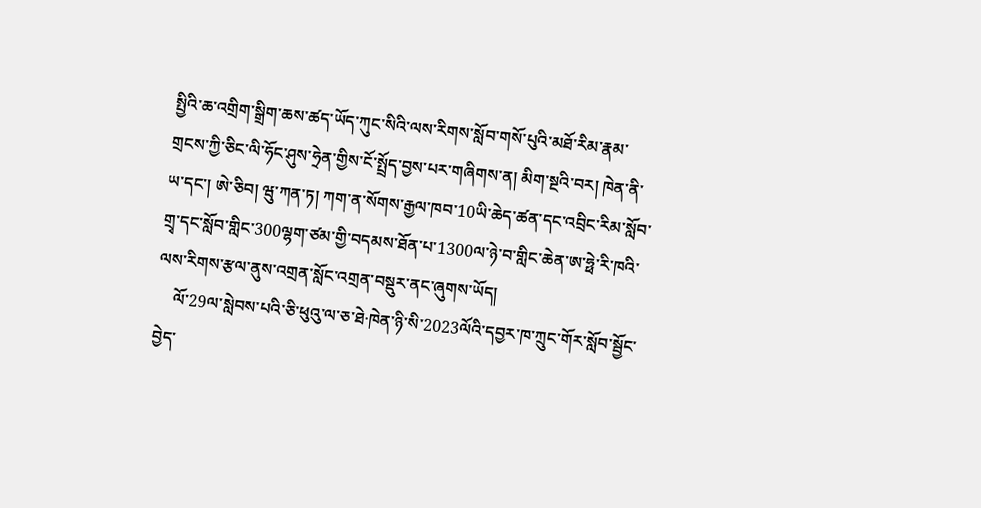སྤྱིའི་ཆ་འགྲིག་སྒྲིག་ཆས་ཚད་ཡོད་ཀུང་སིའི་ལས་རིགས་སློབ་གསོ་པུའི་མཐོ་རིམ་རྣམ་གྲངས་ཀྱི་ཅིང་ལི་ཧོང་ཤུས་ཧྲེན་གྱིས་ངོ་སྤྲོད་བྱས་པར་གཞིགས་ན། མིག་སྔའི་བར། ཁེན་ནི་ཡ་དང་། ཨེ་ཅིབ། ཝུ་ཀན་ཏ། ཀག་ན་སོགས་རྒྱལ་ཁབ་10ཡི་ཆེད་ཚན་དང་འབྲིང་རིམ་སློབ་གྲྭ་དང་སློབ་གླིང་300ལྷག་ཙམ་གྱི་བདམས་ཐོན་པ་1300ལ་ཉེ་བ་གླིང་ཆེན་ཨ་ཧྥེ་རི་ཁའི་ལས་རིགས་རྩལ་ནུས་འགྲན་སློང་འགྲན་བསྡུར་ནང་ཞུགས་ཡོད།
    ལོ་29ལ་སླེབས་པའི་ཅི་ཕུའུ་ལ་ཅ་ཐེ·ཁེན་ཉི་སི་2023ལོའི་དབྱར་ཁ་ཀྲུང་གོར་སློབ་སྦྱོང་བྱེད་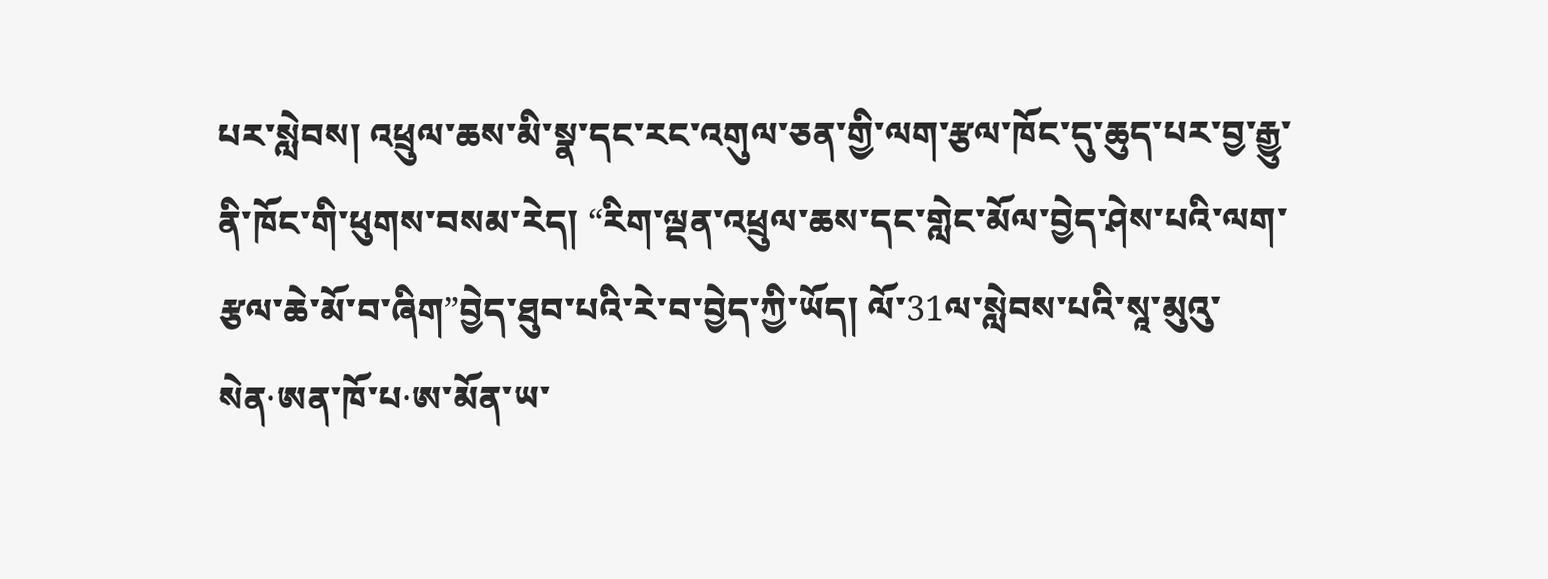པར་སླེབས། འཕྲུལ་ཆས་མི་སྣ་དང་རང་འགུལ་ཅན་གྱི་ལག་རྩལ་ཁོང་དུ་ཆུད་པར་བྱ་རྒྱུ་ནི་ཁོང་གི་ཕུགས་བསམ་རེད། “རིག་ལྡན་འཕྲུལ་ཆས་དང་གླེང་མོལ་བྱེད་ཤེས་པའི་ལག་རྩལ་ཆེ་མོ་བ་ཞིག”བྱེད་ཐུབ་པའི་རེ་བ་བྱེད་ཀྱི་ཡོད། ལོ་31ལ་སླེབས་པའི་སཱ་མུའུ་སེན·ཨན་ཁོ་པ·ཨ་མོན་ཡ་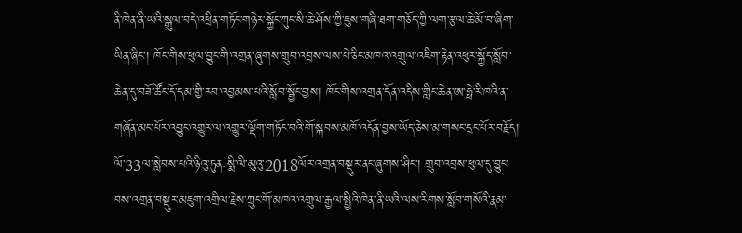ནི་ཁེན་ནི་ཡའི་སྒུལ་བདེ་འཕྲིན་གཏོང་གཉེར་སྐྱོང་ཀུང་སི་ཆེ་ཤོས་ཀྱི་ཇུས་གཞི་ཐག་གཅོད་ཀྱི་ལག་རྩལ་ཆེ་མོ་བ་ཞིག་ཡིན་ཞིང་། ཁོང་གིས་ཕུལ་བྱུང་གི་འགྲན་ཞུགས་གྲུབ་འབྲས་ལས་པེ་ཅིང་མཁའ་འགྲུལ་འཇིག་རྟེན་འཕུར་སྐྱོད་སློབ་ཆེན་དུ་བཟོ་ཚོང་དོ་དམ་གྱི་རབ་འབྱམས་པའི་སློབ་སྦྱོང་བྱས། ཁོང་གིས་འགྲན་དོན་འདིས་གླིང་ཆེན་ཨ་ཧྥེ་རི་ཁའི་ན་གཞོན་མང་པོར་འབྱུང་འགྱུར་ལ་འགྱུར་ལྡོག་གཏོང་བའི་གོ་སྐབས་མཁོ་འདོན་བྱས་ཡོད་ཅེས་མ་གསང་དྲང་པོར་བརྗོད། ལོ་33ལ་སླེབས་པའི་ཉིའུ་ཏུན·སྨི་ལི་མུའུ་2018ལོར་འགྲན་བསྡུར་ནང་ཞུགས་ཤིང་། གྲུབ་འབྲས་ཕུལ་དུ་བྱུང་བས་འགྲན་བསྡུར་མཇུག་འགྲིལ་རྗེས་ཀྲུང་གོ་མཁའ་འགྲུལ་རྒྱལ་སྤྱིའི་ཁེན་ནི་ཡའི་ལས་རིགས་སློབ་གསོའི་རྣམ་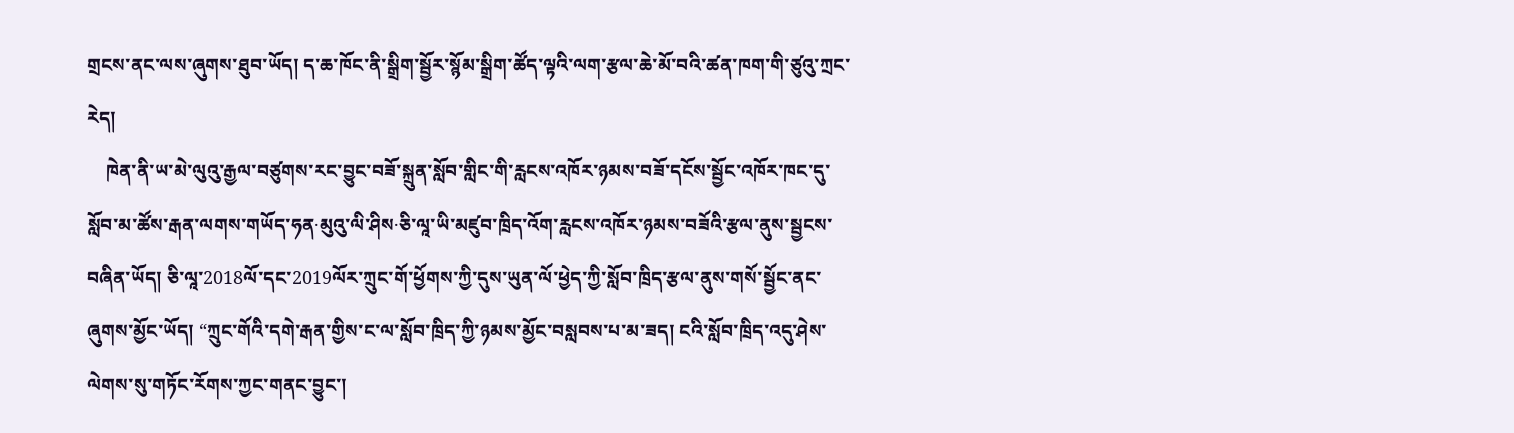གྲངས་ནང་ལས་ཞུགས་ཐུབ་ཡོད། ད་ཆ་ཁོང་ནི་སྒྲིག་སྦྱོར་སྙོམ་སྒྲིག་ཚོད་ལྟའི་ལག་རྩལ་ཆེ་མོ་བའི་ཚན་ཁག་གི་ཙུའུ་ཀྲང་རེད།
    ཁེན་ནི་ཡ་མེ་ལུའུ་རྒྱལ་བཙུགས་རང་བྱུང་བཟོ་སྐྲུན་སློབ་གླིང་གི་རླངས་འཁོར་ཉམས་བཟོ་དངོས་སྦྱོང་འཁོར་ཁང་དུ་སློབ་མ་ཚོས་རྒན་ལགས་གཡོད་ཧན·མུའུ་ལི་ཤིས·ཅི་ལཱ་ཡི་མཛུབ་ཁྲིད་འོག་རླངས་འཁོར་ཉམས་བཟོའི་རྩལ་ནུས་སྦྱངས་བཞིན་ཡོད། ཅི་ལཱ་2018ལོ་དང་2019ལོར་ཀྲུང་གོ་ཕྱོགས་ཀྱི་དུས་ཡུན་ལོ་ཕྱེད་ཀྱི་སློབ་ཁྲིད་རྩལ་ནུས་གསོ་སྦྱོང་ནང་ཞུགས་མྱོང་ཡོད། “ཀྲུང་གོའི་དགེ་རྒན་གྱིས་ང་ལ་སློབ་ཁྲིད་ཀྱི་ཉམས་མྱོང་བསླབས་པ་མ་ཟད། ངའི་སློབ་ཁྲིད་འདུ་ཤེས་ལེགས་སུ་གཏོང་རོགས་ཀྱང་གནང་བྱུང་།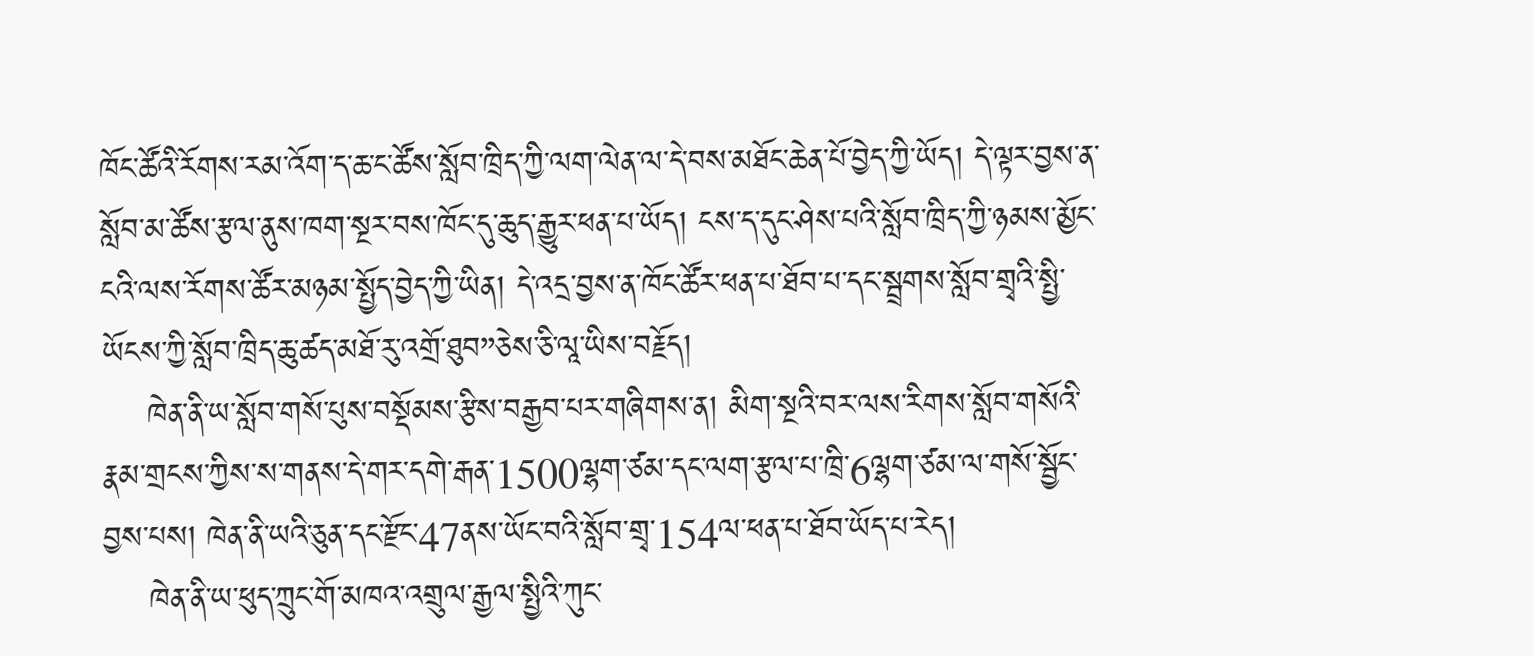ཁོང་ཚོའི་རོགས་རམ་འོག་ད་ཆ་ང་ཚོས་སློབ་ཁྲིད་ཀྱི་ལག་ལེན་ལ་དེ་བས་མཐོང་ཆེན་པོ་བྱེད་ཀྱི་ཡོད། དེ་ལྟར་བྱས་ན་སློབ་མ་ཚོས་རྩལ་ནུས་ཁག་སྔར་བས་ཁོང་དུ་ཆུད་རྒྱུར་ཕན་པ་ཡོད། ངས་ད་དུང་ཤེས་པའི་སློབ་ཁྲིད་ཀྱི་ཉམས་མྱོང་ངའི་ལས་རོགས་ཚོར་མཉམ་སྤྱོད་བྱེད་ཀྱི་ཡིན། དེ་འདྲ་བྱས་ན་ཁོང་ཚོར་ཕན་པ་ཐོབ་པ་དང་སྦྲགས་སློབ་གྲྭའི་སྤྱི་ཡོངས་ཀྱི་སློབ་ཁྲིད་ཆུ་ཚད་མཐོ་རུ་འགྲོ་ཐུབ”ཅེས་ཅི་ལཱ་ཡིས་བརྗོད།
    ཁེན་ནི་ཡ་སློབ་གསོ་པུས་བསྡོམས་རྩིས་བརྒྱབ་པར་གཞིགས་ན། མིག་སྔའི་བར་ལས་རིགས་སློབ་གསོའི་རྣམ་གྲངས་ཀྱིས་ས་གནས་དེ་གར་དགེ་རྒན་1500ལྷག་ཙམ་དང་ལག་རྩལ་པ་ཁྲི་6ལྷག་ཙམ་ལ་གསོ་སྦྱོང་བྱས་པས། ཁེན་ནི་ཡའི་ཅུན་དང་རྫོང་47ནས་ཡོང་བའི་སློབ་གྲྭ་154ལ་ཕན་པ་ཐོབ་ཡོད་པ་རེད།
    ཁེན་ནི་ཡ་ཕུད་ཀྲུང་གོ་མཁའ་འགྲུལ་རྒྱལ་སྤྱིའི་ཀུང་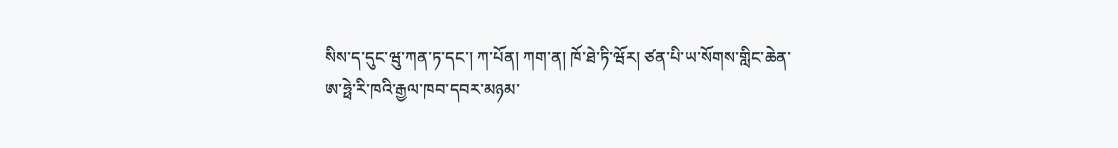སིས་ད་དུང་ཝུ་ཀན་ཏ་དང་། ཀ་པོན། ཀག་ན། ཁོ་ཐེ་ཏི་ཝོར། ཙན་པི་ཡ་སོགས་གླིང་ཆེན་ཨ་ཧྥེ་རི་ཁའི་རྒྱལ་ཁབ་དབར་མཉམ་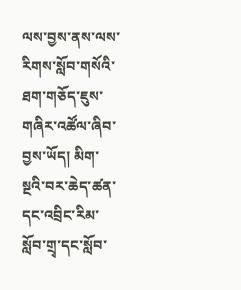ལས་བྱས་ནས་ལས་རིགས་སློབ་གསོའི་ཐག་གཅོད་ཇུས་གཞིར་འཚོལ་ཞིབ་བྱས་ཡོད། མིག་སྔའི་བར་ཆེད་ཚན་དང་འབྲིང་རིམ་སློབ་གྲྭ་དང་སློབ་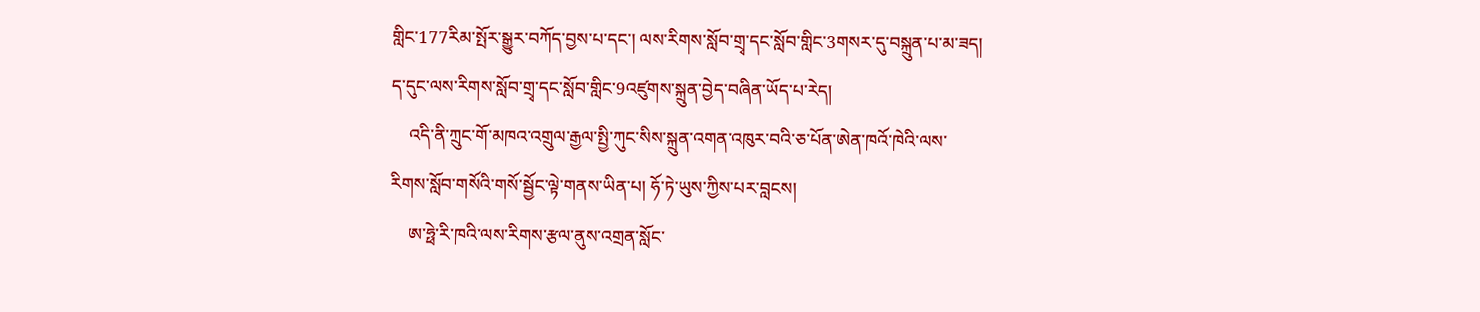གླིང་177རིམ་སྤོར་སྒྱུར་བཀོད་བྱས་པ་དང་། ལས་རིགས་སློབ་གྲྭ་དང་སློབ་གླིང་3གསར་དུ་བསྐྲུན་པ་མ་ཟད། ད་དུང་ལས་རིགས་སློབ་གྲྭ་དང་སློབ་གླིང་9འཛུགས་སྐྲུན་བྱེད་བཞིན་ཡོད་པ་རེད།
    འདི་ནི་ཀྲུང་གོ་མཁའ་འགྲུལ་རྒྱལ་སྤྱི་ཀུང་སིས་སྐྲུན་འགན་འཁུར་བའི་ཅ་པོན་ཨེན་ཁའོ་ཁེའི་ལས་རིགས་སློབ་གསོའི་གསོ་སྦྱོང་ལྟེ་གནས་ཡིན་པ། ཧོ་ཏེ་ཡུས་ཀྱིས་པར་བླངས།
    ཨ་ཧྥེ་རི་ཁའི་ལས་རིགས་རྩལ་ནུས་འགྲན་སློང་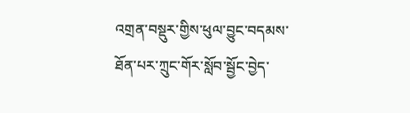འགྲན་བསྡུར་གྱིས་ཕུལ་བྱུང་བདམས་ཐོན་པར་ཀྲུང་གོར་སློབ་སྦྱོང་བྱེད་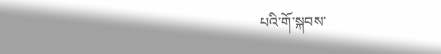པའི་གོ་སྐབས་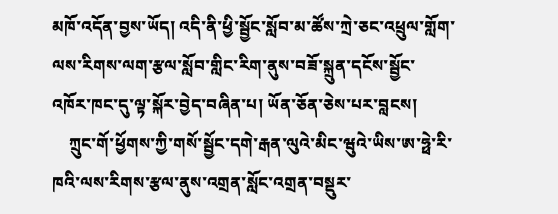མཁོ་འདོན་བྱས་ཡོད། འདི་ནི་ཕྱི་སྦྱོང་སློབ་མ་ཚོས་ཀྲེ་ཅང་འཕྲུལ་གློག་ལས་རིགས་ལག་རྩལ་སློབ་གླིང་རིག་ནུས་བཟོ་སྐྲུན་དངོས་སྦྱོང་འཁོར་ཁང་དུ་ལྟ་སྐོར་བྱེད་བཞིན་པ། ཡོན་ཅོན་ཅེས་པར་བླངས།
    ཀྲུང་གོ་ཕྱོགས་ཀྱི་གསོ་སྦྱོང་དགེ་རྒན་ལུའེ་མིང་ཝུའེ་ཡིས་ཨ་ཧྥེ་རི་ཁའི་ལས་རིགས་རྩལ་ནུས་འགྲན་སློང་འགྲན་བསྡུར་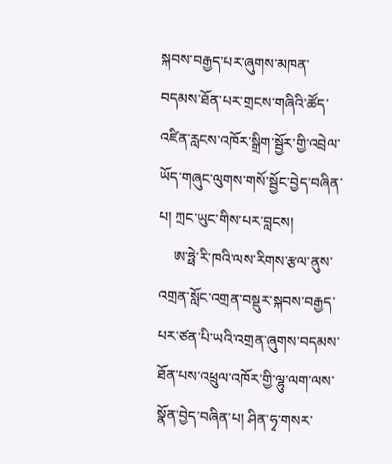སྐབས་བརྒྱད་པར་ཞུགས་མཁན་བདམས་ཐོན་པར་གྲངས་གཞིའི་ཚོད་འཛིན་རླངས་འཁོར་སྒྲིག་སྦྱོར་གྱི་འབྲེལ་ཡོད་གཞུང་ལུགས་གསོ་སྦྱོང་བྱེད་བཞིན་པ། ཀྲང་ཡུང་གིས་པར་བླངས།
    ཨ་ཧྥེ་རི་ཁའི་ལས་རིགས་རྩལ་ནུས་འགྲན་སློང་འགྲན་བསྡུར་སྐབས་བརྒྱད་པར་ཙན་པི་ཡའི་འགྲན་ཞུགས་བདམས་ཐོན་པས་འཕྲུལ་འཁོར་གྱི་ལྷུ་ལག་ལས་སྣོན་བྱེད་བཞིན་པ། ཤིན་ཧྭ་གསར་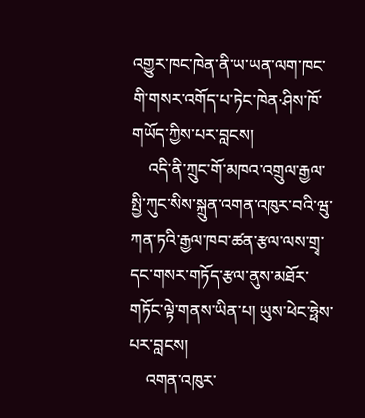འགྱུར་ཁང་ཁེན་ནི་ཡ་ཡན་ལག་ཁང་གི་གསར་འགོད་པ་ཏེང་ཁེན·ཤིས་ཁོ་གཡོད་ཀྱིས་པར་བླངས།
    འདི་ནི་ཀྲུང་གོ་མཁའ་འགྲུལ་རྒྱལ་སྤྱི་ཀུང་སིས་སྐྲུན་འགན་འཁུར་བའི་ཝུ་ཀན་ཏའི་རྒྱལ་ཁབ་ཚན་རྩལ་ལས་གྲྭ་དང་གསར་གཏོད་རྩལ་ནུས་མཐོར་གཏོང་ལྟེ་གནས་ཡིན་པ། ཡུས་ཕེང་ཧྥེས་པར་བླངས།
    འགན་འཁུར་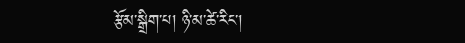རྩོམ་སྒྲིག་པ། ཉི་མ་ཚེ་རིང་།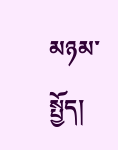མཉམ་སྤྱོད།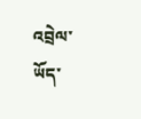འབྲེལ་ཡོད་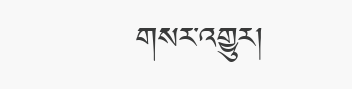གསར་འགྱུར།